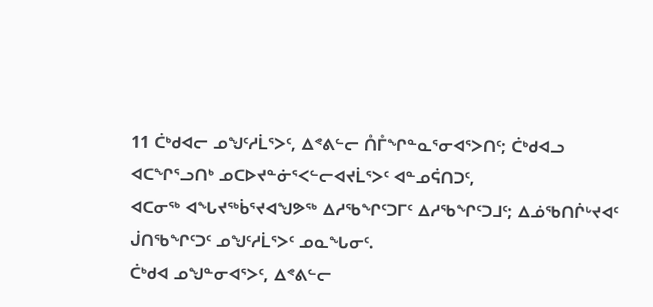11 ᑖᒃᑯᐊᓕ ᓄᖑᑦᓱᒫᕐᐳᑦ, ᐃᕝᕕᓪᓕ ᑍᒤᖏᓐᓇᕐᓂᐊᕐᐳᑎᑦ; ᑖᒃᑯᐊᓗ ᐊᑕᖏᕐᓗᑎᒃ ᓄᑕᐅᔪᓐᓃᕐᐸᓪᓕᐊᔪᒫᕐᐳᑦ ᐊᓐᓄᕌᑎᑐᑦ,
ᐊᑕᓂᖅ ᐊᖓᔪᖅᑳᕐᔪᐊᖑᕗᖅ ᐃᓱᖃᖏᑦᑐᒥᑦ ᐃᓱᖃᖏᑦᑐᒧᑦ; ᐃᓅᖃᑎᒌᒡᔪᐊᑦ ᒎᑎᖃᖏᑦᑐᑦ ᓄᖑᑦᓱᒫᕐᐳᑦ ᓄᓇᖓᓂᑦ.
ᑖᒃᑯᐊ ᓄᖑᓐᓂᐊᕐᐳᑦ, ᐃᕝᕕᓪᓕ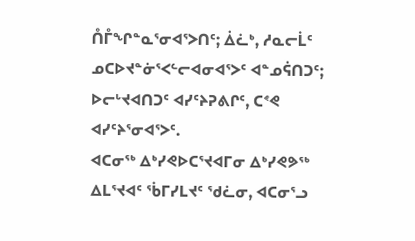ᑍᒤᖏᓐᓇᕐᓂᐊᕐᐳᑎᑦ; ᐄᓛᒃ, ᓱᓇᓕᒫᑦ ᓄᑕᐅᔪᓐᓃᕐᐸᓪᓕᐊᓂᐊᕐᐳᑦ ᐊᓐᓄᕌᑎᑐᑦ; ᐅᓕᒡᔪᐊᑎᑐᑦ ᐊᓯᑦᔨᕈᕕᒋᑦ, ᑕᕝᕙ ᐊᓯᑦᔨᕐᓂᐊᕐᐳᑦ.
ᐊᑕᓂᖅ ᐃᒃᓯᕙᐅᑕᕐᔪᐊᒥᓂ ᐃᒃᓯᕙᕗᖅ ᐃᒪᕐᔪᐊᑦ ᖄᒥᓯᒪᔪᑦ ᖁᓛᓂ, ᐊᑕᓂᕐᓗ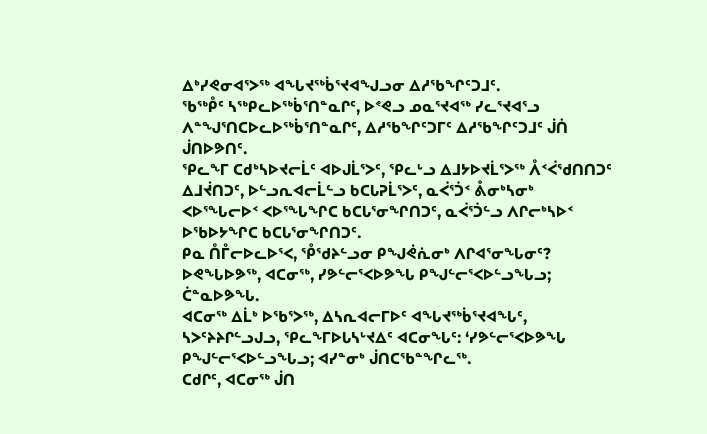ᐃᒃᓯᕙᓂᐊᕐᐳᖅ ᐊᖓᔪᖅᑳᕐᔪᐊᖑᓗᓂ ᐃᓱᖃᖏᑦᑐᒧᑦ.
ᖃᖅᑬᑦ ᓴᖅᑭᓚᐅᖅᑳᕐᑎᓐᓇᒋᑦ, ᐅᕝᕙᓗ ᓄᓇᕐᔪᐊᖅ ᓯᓚᕐᔪᐊᕐᓗ ᐱᓐᖑᕐᑎᑕᐅᓚᐅᖅᑳᕐᑎᓐᓇᒋᑦ, ᐃᓱᖃᖏᑦᑐᒥᑦ ᐃᓱᖃᖏᑦᑐᒧᑦ ᒎᑏ ᒎᑎᐅᕗᑎᑦ.
ᕿᓚᖕᒥ ᑕᑯᒃᓴᐅᔪᓕᒫᑦ ᐊᐅᒍᒫᕐᐳᑦ, ᕿᓚᒡᓗ ᐃᒧᔭᐅᔪᒫᕐᐳᖅ ᐰᑉᐹᖁᑎᑎᑐᑦ ᐃᒧᔫᑎᑐᑦ, ᐅᓪᓗᕆᐊᓕᒫᓪᓗ ᑲᑕᒐᕈᒫᕐᐳᑦ, ᓇᐹᕐᑑᑉ ᕔᓂᒃᓴᓂᒃ ᐸᐅᕐᖓᓕᐅᑉ ᐸᐅᕐᖓᖏᑕ ᑲᑕᒐᕐᓂᖏᑎᑐᑦ, ᓇᐹᕐᑑᓪᓗ ᐱᒋᓕᒃᓴᐅᑉ ᐅᖃᐅᔭᖏᑕ ᑲᑕᒐᕐᓂᖏᑎᑐᑦ.
ᑭᓇ ᑍᒤᓕᐅᓚᐅᕐᐸ, ᕾᖁᔨᓪᓗᓂ ᑭᖑᕚᕇᓂᒃ ᐱᒋᐊᕐᓂᖓᓂᑦ? ᐅᕙᖓᐅᕗᖅ, ᐊᑕᓂᖅ, ᓯᕗᓪᓕᕐᐸᐅᕗᖓ ᑭᖑᓪᓕᕐᐸᐅᓪᓗᖓᓗ; ᑖᓐᓇᐅᕗᖓ.
ᐊᑕᓂᖅ ᐃᒫᒃ ᐅᖃᕐᐳᖅ, ᐃᓴᕆᐊᓕᒥᐅᑦ ᐊᖓᔪᖅᑳᕐᔪᐊᖓᑦ, ᓴᐳᑦᔨᔨᒋᓪᓗᒍᓗ, ᕿᓚᖕᒥᐅᒐᓴᒡᔪᐃᑦ ᐊᑕᓂᖓᑦ: ‘ᓯᕗᓪᓕᕐᐸᐅᕗᖓ ᑭᖑᓪᓕᕐᐸᐅᓪᓗᖓᓗ; ᐊᓯᓐᓂᒃ ᒎᑎᑕᖃᓐᖏᓚᖅ.
ᑕᑯᒋᑦ, ᐊᑕᓂᖅ ᒎᑎ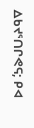ᐃᑲᔪᕐᑎᒋᕙᕋ; ᑭᐊ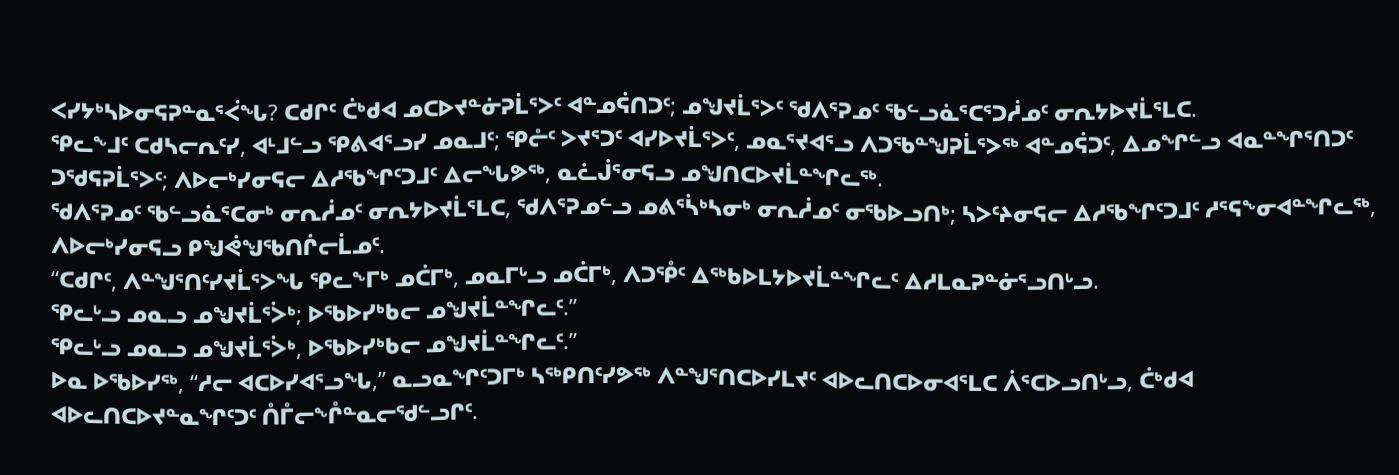ᐸᓯᔭᒃᓴᐅᓂᕋᕈᓐᓇᕐᐹᖓ? ᑕᑯᒋᑦ ᑖᒃᑯᐊ ᓄᑕᐅᔪᓐᓃᕈᒫᕐᐳᑦ ᐊᓐᓄᕌᑎᑐᑦ; ᓄᖑᔪᒫᕐᐳᑦ ᖁᐱᕐᕈᓄᑦ ᖃᓪᓗᓈᕐᑕᕐᑐᓲᓄᑦ ᓂᕆᔭᐅᔪᒫᕐᒪᑕ.
ᕿᓚᖕᒧᑦ ᑕᑯᓴᓕᕆᑦᓯ, ᐊᒻᒧᓪᓗ ᕿᕕᐊᕐᓗᓯ ᓄᓇᒧᑦ; ᕿᓔᑦ ᐳᔪᕐᑐᑦ ᐊᓯᐅᔪᒫᕐᐳᑦ, ᓄᓇᕐᔪᐊᕐᓗ ᐱᑐᖃᓐᖑᕈᒫᕐᐳᖅ ᐊᓐᓄᕌᑐᑦ, ᐃᓄᖏᓪᓗ ᐊᓇᓐᖏᕐᑎᑐᑦ ᑐᖁᕋᕈᒫᕐᐳᑦ; ᐱᐅᓕᒃᓯᓂᕋᓕ ᐃᓱᖃᖏᑦᑐᒧᑦ ᐃᓕᖓᕗᖅ, ᓇᓛᒎᕐᓂᕋᓗ ᓄᖑᑎᑕᐅᔪᒫᓐᖏᓚᖅ.
ᖁᐱᕐᕈᓄᑦ ᖃᓪᓗᓈᕐᑕᓂᒃ ᓂᕆᓲᓄᑦ ᓂᕆᔭᐅᔪᒫᕐᒪᑕ, ᖁᐱᕐᕈᓄᓪᓗ ᓄᕕᕐᓵᒃᓴᓂᒃ ᓂᕆᓲᓄᑦ ᓂᖃᐅᓗᑎᒃ; ᓴᐳᑦᔨᓂᕋᓕ ᐃᓱᖃᖏᑦᑐᒧᑦ ᓱᕐᕋᖕᓂᐊᓐᖏᓚᖅ, ᐱᐅᓕᒃᓯᓂᕋᓗ ᑭᖑᕚᖑᖃᑎᒌᓕᒫᓄᑦ.
“ᑕᑯᒋᑦ, ᐱᓐᖑᕐᑎᑦᓯᔪᒫᕐᐳᖓ ᕿᓚᖕᒥᒃ ᓄᑖᒥᒃ, ᓄᓇᒥᒡᓗ ᓄᑖᒥᒃ, ᐱᑐᕾᑦ ᐃᖅᑲᐅᒪᔭᐅᔪᒫᓐᖏᓚᑦ ᐃᓱᒪᓇᕈᓐᓃᕐᓗᑎᒡᓗ.
ᕿᓚᒡᓗ ᓄᓇᓗ ᓄᖑᔪᒫᕐᐴᒃ; ᐅᖃᐅᓯᒃᑲᓕ ᓄᖑᔪᒫᓐᖏᓚᑦ.”
ᕿᓚᒡᓗ ᓄᓇᓗ ᓄᖑᔪᒫᕐᐴᒃ, ᐅᖃᐅᓯᒃᑲᓕ ᓄᖑᔪᒫᓐᖏᓚᑦ.”
ᐅᓇ ᐅᖃᐅᓯᖅ, “ᓱᓕ ᐊᑕᐅᓯᐊᕐᓗᖓ,” ᓇᓗᓇᖏᑦᑐᒥᒃ ᓴᖅᑭᑎᑦᓯᕗᖅ ᐱᓐᖑᕐᑎᑕᐅᓯᒪᔪᑦ ᐊᐅᓚᑎᑕᐅᓂᐊᕐᒪᑕ ᐲᕐᑕᐅᓗᑎᒡᓗ, ᑖᒃᑯᐊ ᐊᐅᓚᑎᑕᐅᔪᓐᓇᖏᑦᑐᑦ ᑍᒤᓕᖕᒊᓐᓇᓕᖁᓪᓗᒋᑦ.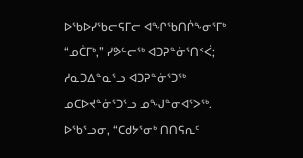ᐅᖃᐅᓯᖃᓕᕋᒥᓕ ᐊᖏᖃᑎᒌᖕᓂᕐᒥᒃ “ᓄᑖᒥᒃ,” ᓯᕗᓪᓕᖅ ᐊᑐᕈᓐᓃᕐᑎᑉᐹ; ᓱᓇᑐᐃᓐᓇᕐᓗ ᐊᑐᕈᓐᓃᕐᑐᖅ ᓄᑕᐅᔪᓐᓃᕐᑐᕐᓗ ᓄᖑᓐᓂᐊᕐᐳᖅ.
ᐅᖃᕐᓗᓂ, “ᑕᑯᔭᕐᓂᒃ ᑎᑎᕋᕆᑦ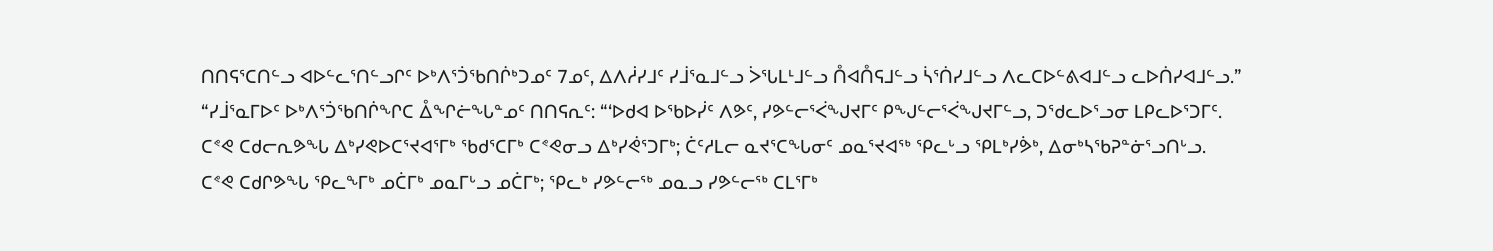ᑎᑎᕋᕐᑕᑎᓪᓗ ᐊᐅᓪᓚᕐᑎᓪᓗᒋᑦ ᐅᒃᐱᕐᑑᖃᑎᒌᒃᑐᓄᑦ 7ᓄᑦ, ᐃᐱᓲᓯᒧᑦ ᓯᒨᕐᓇᒧᓪᓗ ᐴᕐᒐᒪᒻᒧᓪᓗ ᑍᐊᑍᕋᒧᓪᓗ ᓵᕐᑏᓯᒧᓪᓗ ᐱᓚᑕᐅᓪᕕᐊᒧᓪᓗ ᓚᐅᑏᓯᐊᒧᓪᓗ.”
“ᓯᒨᕐᓇᒥᐅᑦ ᐅᒃᐱᕐᑑᖃᑎᒌᖏᑕ ᐂᖏᓖᖓᓐᓄᑦ ᑎᑎᕋᕆᑦ: “‘ᐅᑯᐊ ᐅᖃᐅᓰᑦ ᐱᕗᑦ, ᓯᕗᓪᓕᕐᐹᖑᔪᒥᑦ ᑭᖑᓪᓕᕐᐹᖑᔪᒥᓪᓗ, ᑐᖁᓚᐅᕐᓗᓂ ᒪᑭᓚᐅᕐᑐᒥᑦ.
ᑕᕝᕙ ᑕᑯᓕᕆᕗᖓ ᐃᒃᓯᕙᐅᑕᕐᔪᐊᕐᒥᒃ ᖃᑯᕐᑕᒥᒃ ᑕᕝᕙᓂᓗ ᐃᒃᓯᕚᕐᑐᒥᒃ; ᑖᑦᓱᒪᓕ ᓇᔪᕐᑕᖓᓂᑦ ᓄᓇᕐᔪᐊᖅ ᕿᓚᒡᓗ ᕿᒪᒃᓯᕘᒃ, ᐃᓂᒃᓴᖃᕈᓐᓃᕐᓗᑎᒡᓗ.
ᑕᕝᕙ ᑕᑯᒋᕗᖓ ᕿᓚᖕᒥᒃ ᓄᑖᒥᒃ ᓄᓇᒥᒡᓗ ᓄᑖᒥᒃ; ᕿᓚᒃ ᓯᕗᓪᓕᖅ ᓄᓇᓗ ᓯᕗᓪᓕᖅ ᑕᒪᕐᒥᒃ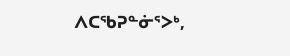ᐱᑕᖃᕈᓐᓃᕐᐳᒃ,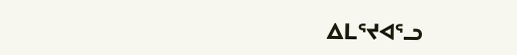ᐃᒪᕐᔪᐊᕐᓗ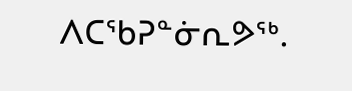ᐱᑕᖃᕈᓐᓃᕆᕗᖅ.